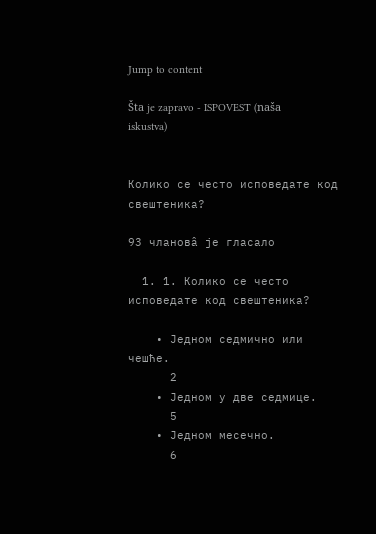Jump to content

Šta je zapravo - ISPOVEST (naša iskustva)


Колико се често исповедате код свештеника?

93 члановâ је гласало

  1. 1. Колико се често исповедате код свештеника?

    • Једном седмично или чешће.
      2
    • Једном у две седмице.
      5
    • Једном месечно.
      6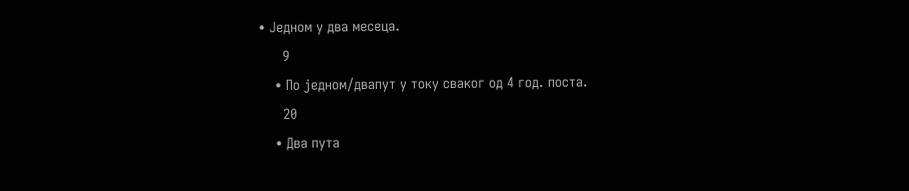• Једном у два месеца.
      9
    • По једном/двапут у току сваког од 4 год. поста.
      20
    • Два пута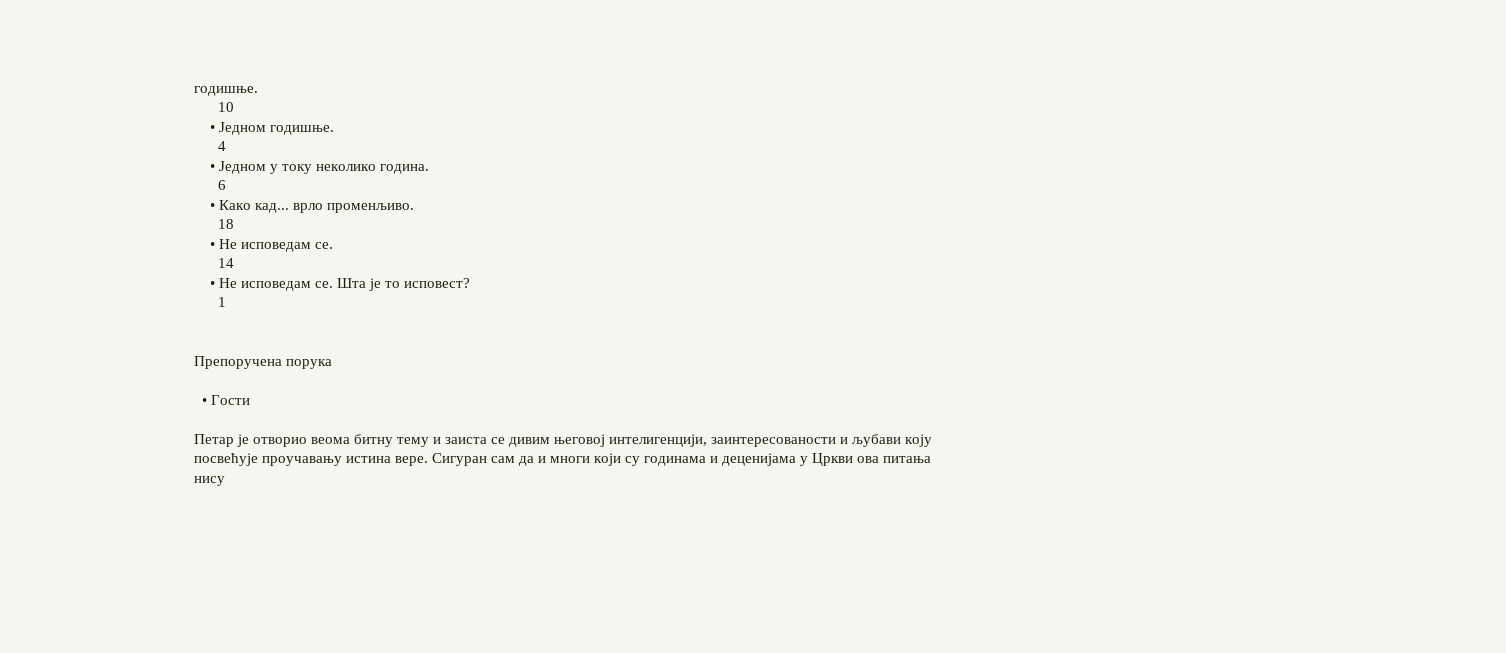годишње.
      10
    • Једном годишње.
      4
    • Једном у току неколико година.
      6
    • Како кад... врло променљиво.
      18
    • Не исповедам се.
      14
    • Не исповедам се. Шта је то исповест?
      1


Препоручена порука

  • Гости

Петар је отворио веома битну тему и заиста се дивим његовој интелигенцији, заинтересованости и љубави коју посвећује проучавању истина вере. Сигуран сам да и многи који су годинама и деценијама у Цркви ова питања нису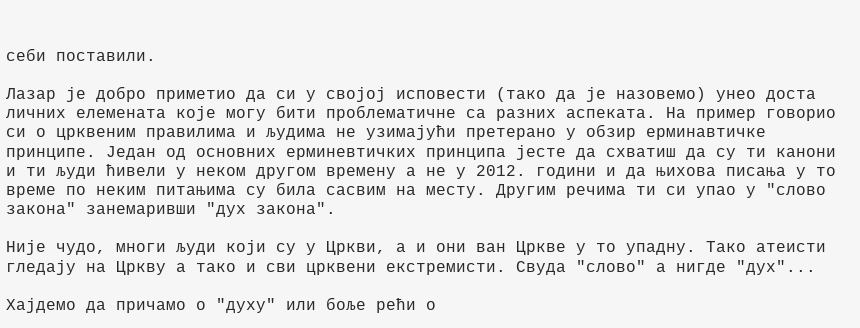себи поставили.

Лазар је добро приметио да си у својој исповести (тако да је назовемо) унео доста личних елемената које могу бити проблематичне са разних аспеката. На пример говорио си о црквеним правилима и људима не узимајући претерано у обзир ерминавтичке принципе. Један од основних ерминевтичких принципа јесте да схватиш да су ти канони и ти људи ћивели у неком другом времену а не у 2012. години и да њихова писања у то време по неким питањима су била сасвим на месту. Другим речима ти си упао у "слово закона" занемаривши "дух закона".

Није чудо, многи људи који су у Цркви, а и они ван Цркве у то упадну. Тако атеисти гледају на Цркву а тако и сви црквени екстремисти. Свуда "слово" а нигде "дух"...

Хајдемо да причамо о "духу" или боље рећи о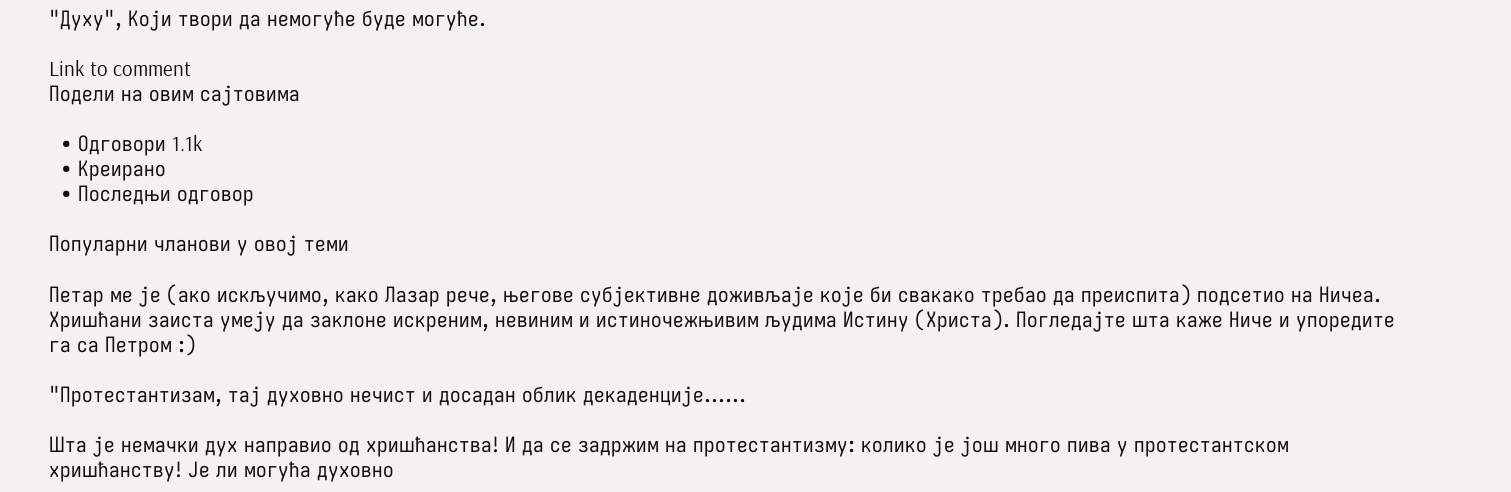"Духу", Који твори да немогуће буде могуће.

Link to comment
Подели на овим сајтовима

  • Одговори 1.1k
  • Креирано
  • Последњи одговор

Популарни чланови у овој теми

Петар ме је (ако искључимо, како Лазар рече, његове субјективне доживљаје које би свакако требао да преиспита) подсетио на Ничеа. Хришћани заиста умеју да заклоне искреним, невиним и истиночежњивим људима Истину (Христа). Погледајте шта каже Ниче и упоредите га са Петром :)

"Протестантизам, тај духовно нечист и досадан облик декаденције......

Шта је немачки дух направио од хришћанства! И да се задржим на протестантизму: колико је још много пива у протестантском хришћанству! Је ли могућа духовно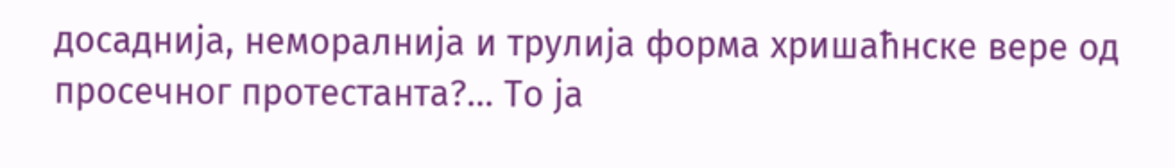досаднија, неморалнија и трулија форма хришаћнске вере од просечног протестанта?... То ја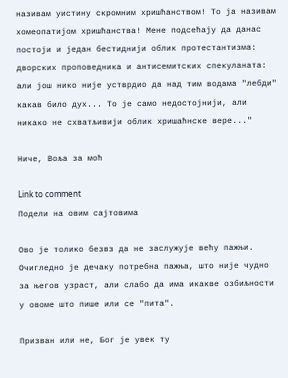називам уистину скромним хришћанством! То ја називам хомеопатијом хришћанства! Мене подсећају да данас постоји и један бестиднији облик протестантизма: дворских проповедника и антисемитских спекуланата: али још нико није устврдио да над тим водама "лебди" какав било дух... То је само недостојнији, али никако не схватљивији облик хришаћнске вере..."

Ниче, Воља за моћ

Link to comment
Подели на овим сајтовима

Ово је толико безвз да не заслужује већу пажњи. Очигледно је дечаку потребна пажња, што није чудно за његов узраст, али слабо да има икакве озбиљности у овоме што пише или се "пита".

Призван или не, Бог је увек ту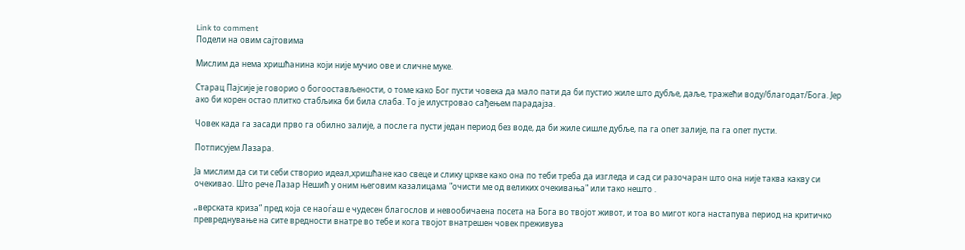Link to comment
Подели на овим сајтовима

Мислим да нема хришћанина који није мучио ове и сличне муке.

Старац Пајсије је говорио о богоостављености, о томе како Бог пусти човека да мало пати да би пустио жиле што дубље, даље, тражећи воду/благодат/Бога. Јер ако би корен остао плитко стабљика би била слаба. То је илустровао сађењем парадајза.

Човек када га засади прво га обилно залије, а после га пусти један период без воде, да би жиле сишле дубље, па га опет залије, па га опет пусти.

Потписујем Лазара.

Ја мислим да си ти себи створио идеал,хришћане као свеце и слику цркве како она по теби треба да изгледа и сад си разочаран што она није таква какву си очекивао. Што рече Лазар Нешић у оним његовим казалицама "очисти ме од великих очекивања" или тако нешто .

„верската криза“ пред која се наоѓаш е чудесен благослов и невообичаена посета на Бога во твојот живот, и тоа во мигот кога настапува период на критичко превреднување на сите вредности внатре во тебе и кога твојот внатрешен човек преживува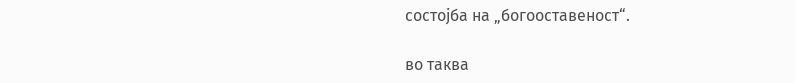состојба на „богооставеност“.

во таква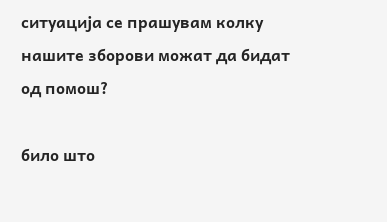ситуација се прашувам колку нашите зборови можат да бидат од помош?

било што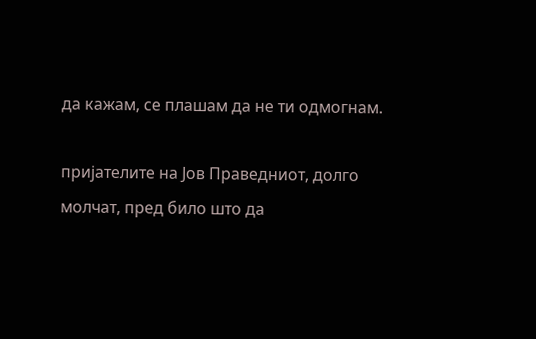да кажам, се плашам да не ти одмогнам.

пријателите на Јов Праведниот, долго молчат, пред било што да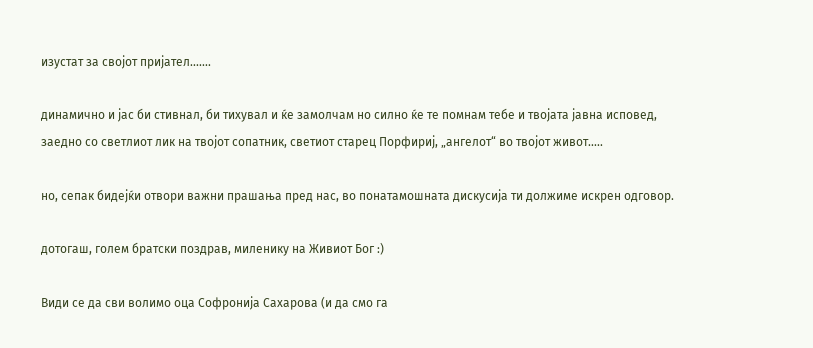изустат за својот пријател.......

динамично и јас би стивнал, би тихувал и ќе замолчам но силно ќе те помнам тебе и твојата јавна исповед, заедно со светлиот лик на твојот сопатник, светиот старец Порфириј, „ангелот“ во твојот живот.....

но, сепак бидејќи отвори важни прашања пред нас, во понатамошната дискусија ти должиме искрен одговор.

дотогаш, голем братски поздрав, миленику на Живиот Бог :)

Види се да сви волимо оца Софронија Сахарова (и да смо га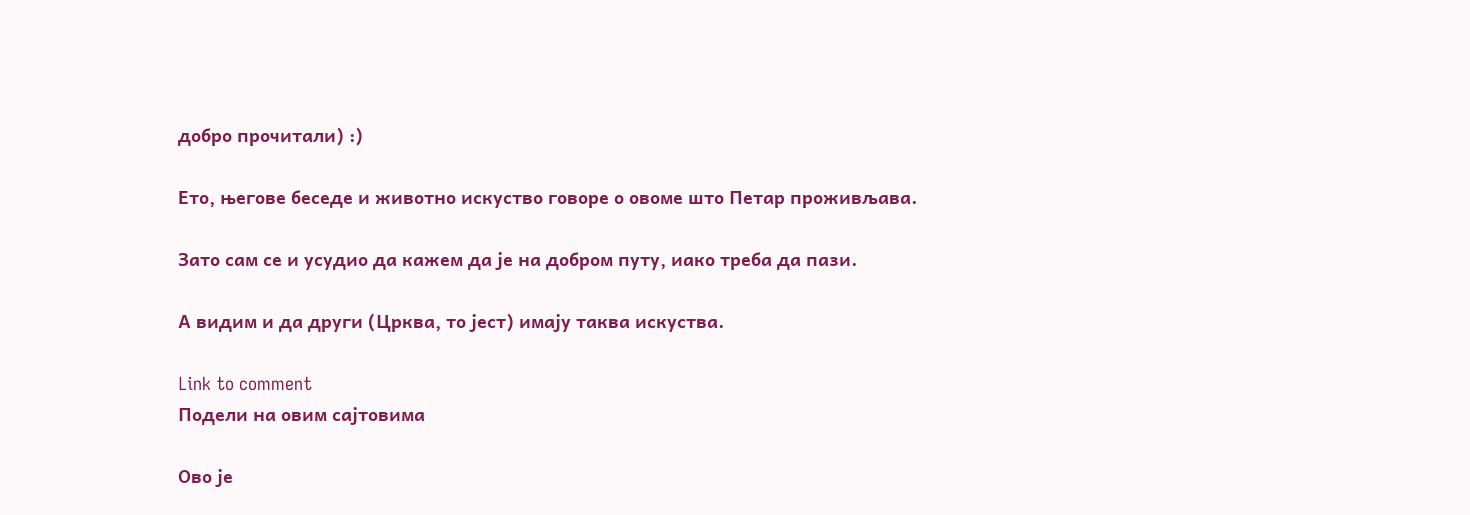добро прочитали) :)

Ето, његове беседе и животно искуство говоре о овоме што Петар проживљава.

Зато сам се и усудио да кажем да је на добром путу, иако треба да пази.

А видим и да други (Црква, то јест) имају таква искуства.

Link to comment
Подели на овим сајтовима

Ово је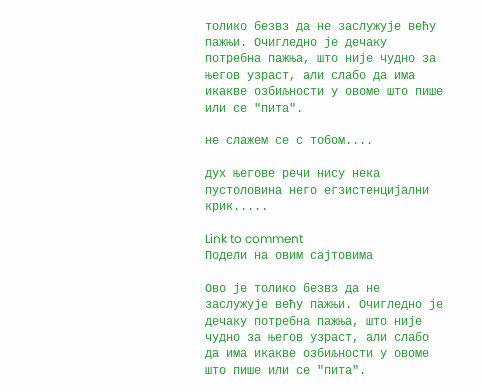толико безвз да не заслужује већу пажњи. Очигледно је дечаку потребна пажња, што није чудно за његов узраст, али слабо да има икакве озбиљности у овоме што пише или се "пита".

не слажем се с тобом....

дух његове речи нису нека пустоловина него егзистенцијални крик.....

Link to comment
Подели на овим сајтовима

Ово је толико безвз да не заслужује већу пажњи. Очигледно је дечаку потребна пажња, што није чудно за његов узраст, али слабо да има икакве озбиљности у овоме што пише или се "пита".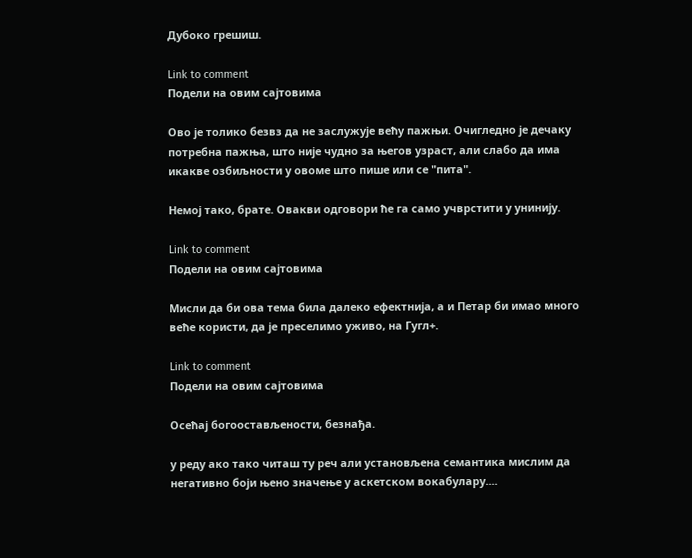Дубоко грешиш.

Link to comment
Подели на овим сајтовима

Ово је толико безвз да не заслужује већу пажњи. Очигледно је дечаку потребна пажња, што није чудно за његов узраст, али слабо да има икакве озбиљности у овоме што пише или се "пита".

Немој тако, брате. Овакви одговори ће га само учврстити у унинију.

Link to comment
Подели на овим сајтовима

Мисли да би ова тема била далеко ефектнија, а и Петар би имао много веће користи, да је преселимо уживо, на Гугл+.

Link to comment
Подели на овим сајтовима

Осећај богоостављености, безнађа.

у реду ако тако читаш ту реч али установљена семантика мислим да негативно боји њено значење у аскетском вокабулару....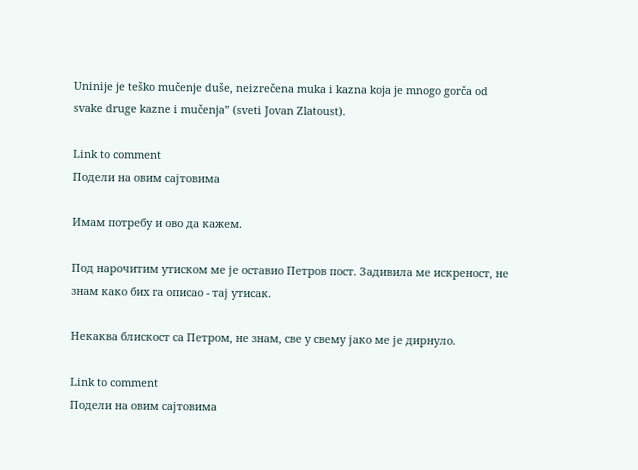Uninije je teško mučenje duše, neizrečena muka i kazna koja je mnogo gorča od svake druge kazne i mučenja” (sveti Jovan Zlatoust).

Link to comment
Подели на овим сајтовима

Имам потребу и ово да кажем.

Под нарочитим утиском ме је оставио Петров пост. Задивила ме искреност, не знам како бих га описао - тај утисак.

Некаква блискост са Петром, не знам, све у свему јако ме је дирнуло.

Link to comment
Подели на овим сајтовима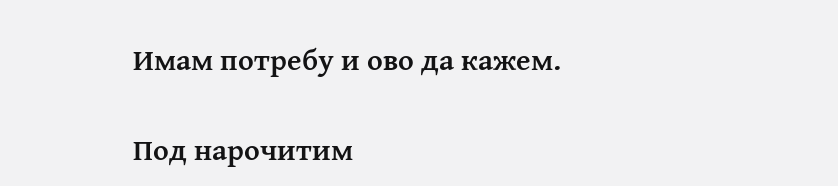Имам потребу и ово да кажем.

Под нарочитим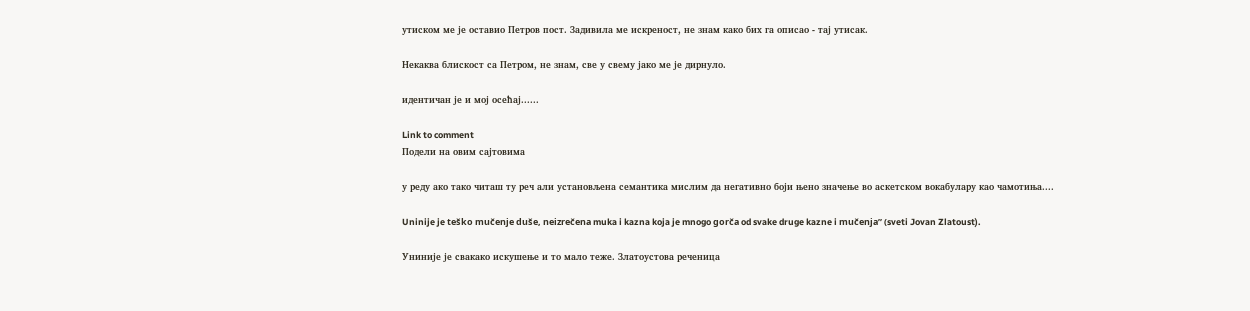утиском ме је оставио Петров пост. Задивила ме искреност, не знам како бих га описао - тај утисак.

Некаква блискост са Петром, не знам, све у свему јако ме је дирнуло.

идентичан је и мој осећај......

Link to comment
Подели на овим сајтовима

у реду ако тако читаш ту реч али установљена семантика мислим да негативно боји њено значење во аскетском вокабулару као чамотиња....

Uninije je teško mučenje duše, neizrečena muka i kazna koja je mnogo gorča od svake druge kazne i mučenja” (sveti Jovan Zlatoust).

Униније је свакако искушење и то мало теже. Златоустова реченица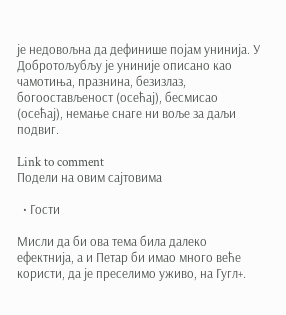је недовољна да дефинише појам унинија. У Добротољубљу је униније описано као чамотиња, празнина, безизлаз, богоостављеност (осећај), бесмисао (осећај), немање снаге ни воље за даљи подвиг.

Link to comment
Подели на овим сајтовима

  • Гости

Мисли да би ова тема била далеко ефектнија, а и Петар би имао много веће користи, да је преселимо уживо, на Гугл+.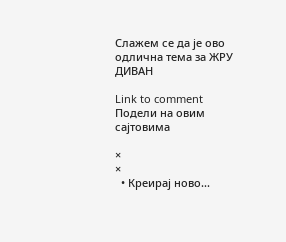Слажем се да је ово одлична тема за ЖРУ ДИВАН

Link to comment
Подели на овим сајтовима

×
×
  • Креирај ново...